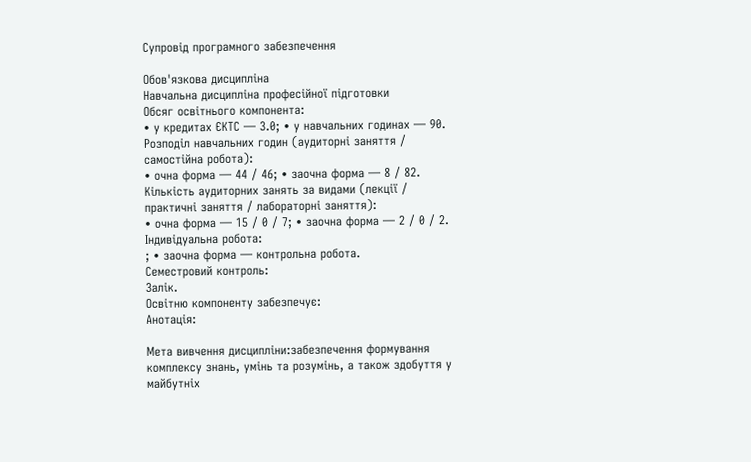Супровід програмного забезпечення

Обов'язкова дисципліна
Навчальна дисципліна професійної підготовки
Обсяг освітнього компонента:
• у кредитах ЄКТС — 3.0; • у навчальних годинах — 90.
Розподіл навчальних годин (аудиторні заняття / самостійна робота):
• очна форма — 44 / 46; • заочна форма — 8 / 82.
Кількість аудиторних занять за видами (лекції / практичні заняття / лабораторні заняття):
• очна форма — 15 / 0 / 7; • заочна форма — 2 / 0 / 2.
Індивідуальна робота:
; • заочна форма — контрольна робота.
Семестровий контроль:
Залік.
Освітню компоненту забезпечує:
Анотація:

Мета вивчення дисципліни:забезпечення формування комплексу знань, умінь та розумінь, а також здобуття у майбутніх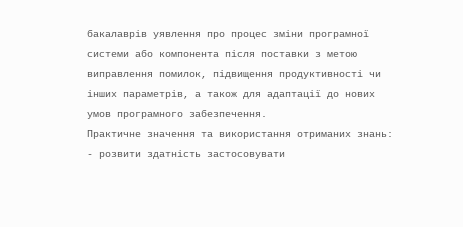бакалаврів уявлення про процес зміни програмної системи або компонента після поставки з метою виправлення помилок, підвищення продуктивності чи інших параметрів, а також для адаптації до нових умов програмного забезпечення.
Практичне значення та використання отриманих знань:
- розвити здатність застосовувати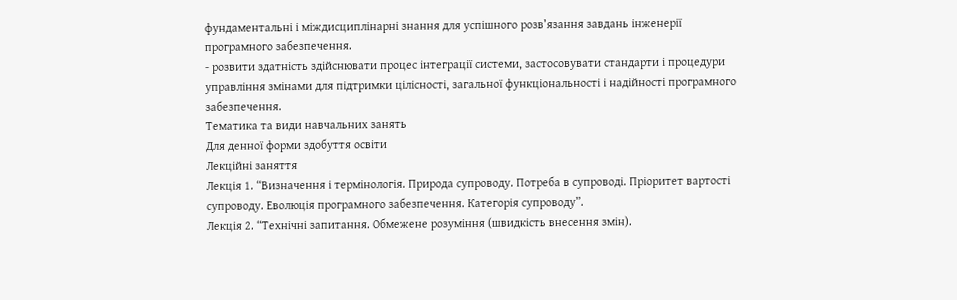фундаментальні і міждисциплінарні знання для успішного розв’язання завдань інженерії програмного забезпечення.
- розвити здатність здійснювати процес інтеграції системи, застосовувати стандарти і процедури управління змінами для підтримки цілісності, загальної функціональності і надійності програмного забезпечення.
Тематика та види навчальних занять
Для денної форми здобуття освіти
Лекційні заняття
Лекція 1. “Визначення і термінологія. Природа супроводу. Потреба в супроводі. Пріоритет вартості супроводу. Еволюція програмного забезпечення. Категорія супроводу”.
Лекція 2. “Технічні запитання. Обмежене розуміння (швидкість внесення змін).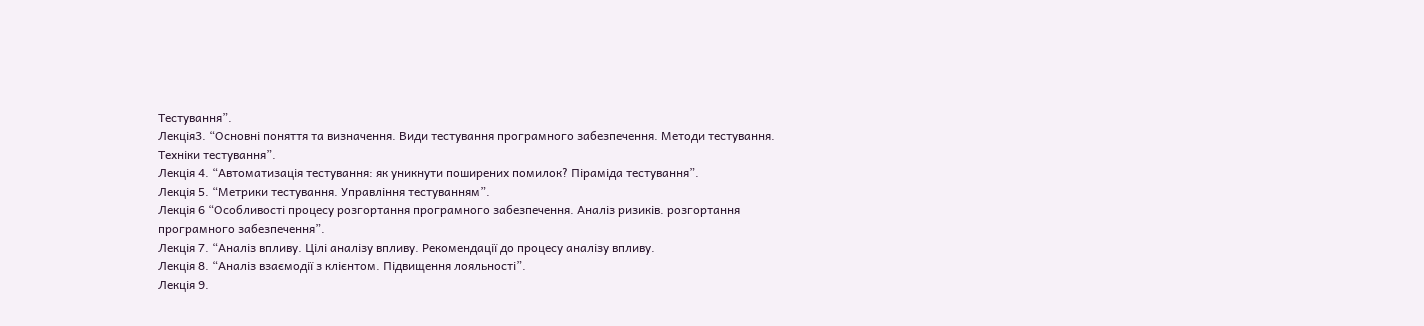Тестування”.
Лекція3. “Основні поняття та визначення. Види тестування програмного забезпечення. Методи тестування. Техніки тестування”.
Лекція 4. “Автоматизація тестування: як уникнути поширених помилок? Піраміда тестування”.
Лекція 5. “Метрики тестування. Управління тестуванням”.
Лекція 6 “Особливості процесу розгортання програмного забезпечення. Аналіз ризиків. розгортання програмного забезпечення”.
Лекція 7. “Аналіз впливу. Цілі аналізу впливу. Рекомендації до процесу аналізу впливу.
Лекція 8. “Аналіз взаємодії з клієнтом. Підвищення лояльності”.
Лекція 9.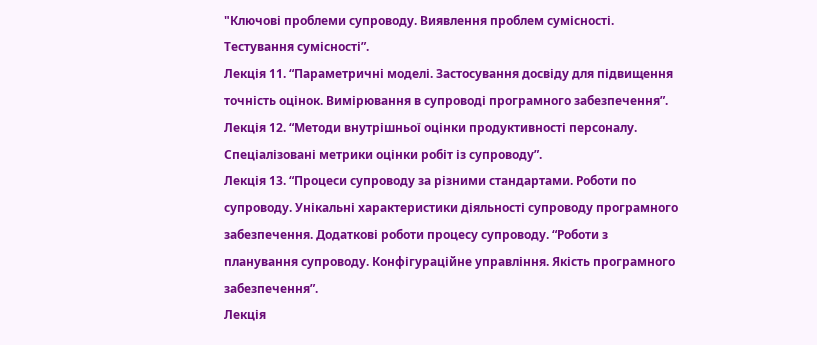"Ключові проблеми супроводу. Виявлення проблем сумісності. Тестування сумісності”.
Лекція 11. “Параметричні моделі. Застосування досвіду для підвищення точність оцінок. Вимірювання в супроводі програмного забезпечення”.
Лекція 12. “Методи внутрішньої оцінки продуктивності персоналу. Спеціалізовані метрики оцінки робіт із супроводу”.
Лекція 13. “Процеси супроводу за різними стандартами. Роботи по супроводу. Унікальні характеристики діяльності супроводу програмного забезпечення. Додаткові роботи процесу супроводу. “Роботи з планування супроводу. Конфігураційне управління. Якість програмного забезпечення”.
Лекція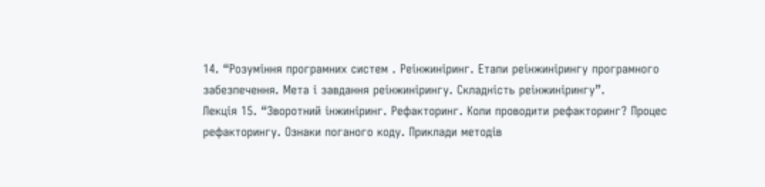14. “Розуміння програмних систем . Реінжиніринг. Етапи реінжинірингу програмного забезпечення. Мета і завдання реінжинірингу. Складність реінжинірингу”.
Лекція 15. “Зворотний інжиніринг. Рефакторинг. Коли проводити рефакторинг? Процес рефакторингу. Ознаки поганого коду. Приклади методів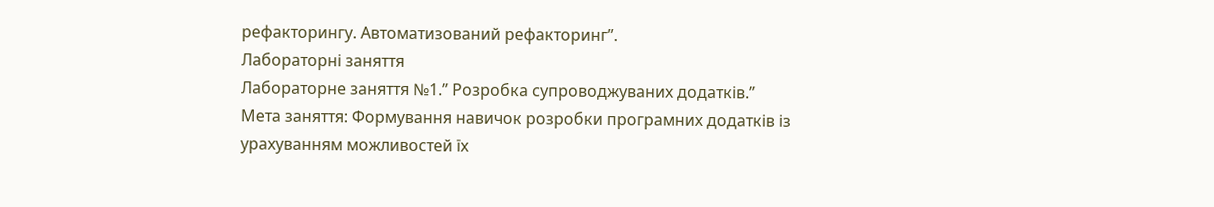рефакторингу. Автоматизований рефакторинг”.
Лабораторні заняття
Лабораторне заняття №1.” Розробка супроводжуваних додатків.”
Мета заняття: Формування навичок розробки програмних додатків із урахуванням можливостей їх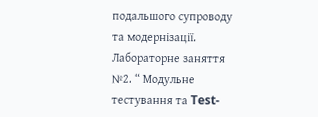подальшого супроводу та модернізації.
Лабораторне заняття №2. “ Модульне тестування та Test-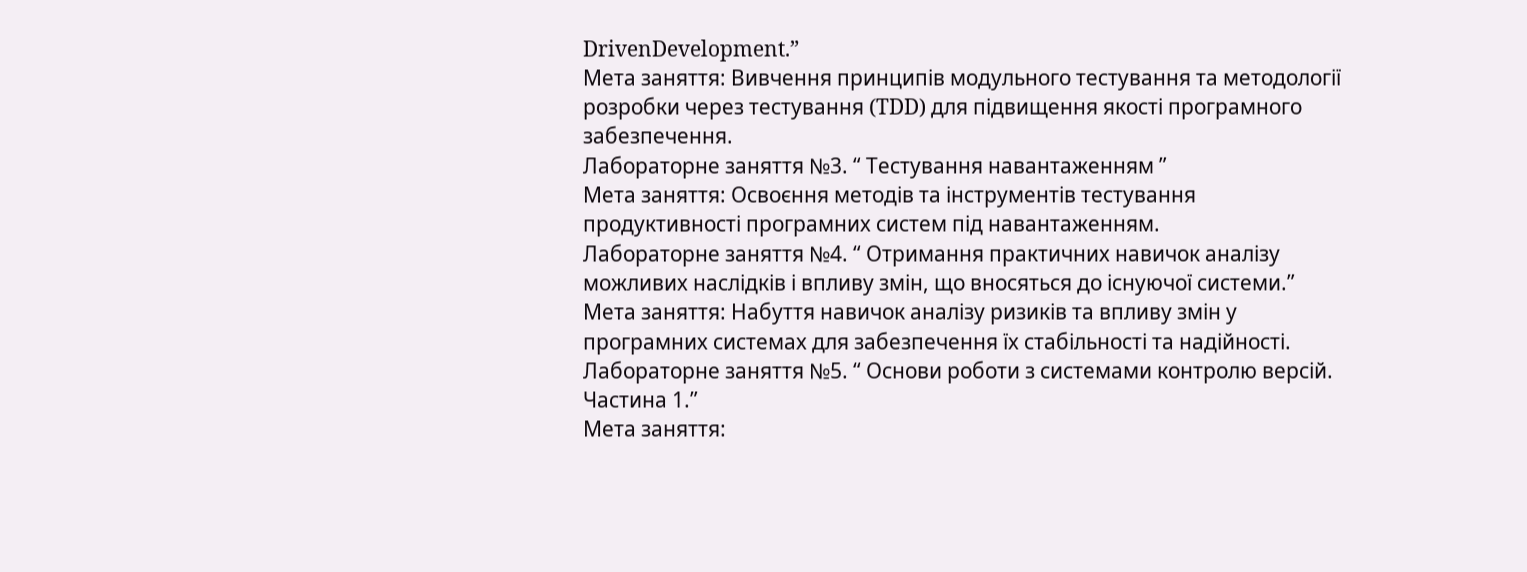DrivenDevelopment.”
Мета заняття: Вивчення принципів модульного тестування та методології розробки через тестування (TDD) для підвищення якості програмного забезпечення.
Лабораторне заняття №3. “ Тестування навантаженням ”
Мета заняття: Освоєння методів та інструментів тестування продуктивності програмних систем під навантаженням.
Лабораторне заняття №4. “ Отримання практичних навичок аналізу можливих наслідків і впливу змін, що вносяться до існуючої системи.”
Мета заняття: Набуття навичок аналізу ризиків та впливу змін у програмних системах для забезпечення їх стабільності та надійності.
Лабораторне заняття №5. “ Основи роботи з системами контролю версій. Частина 1.”
Мета заняття: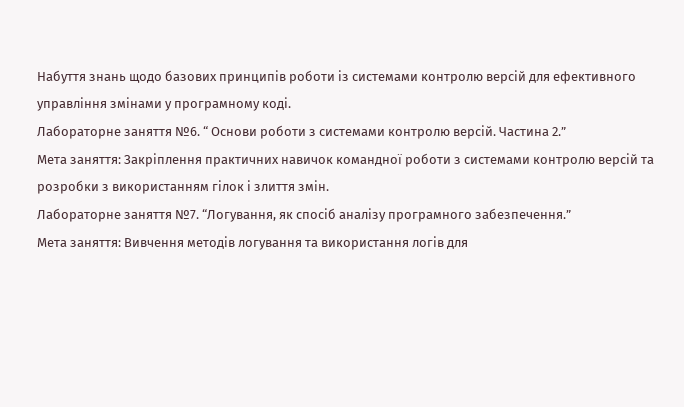Набуття знань щодо базових принципів роботи із системами контролю версій для ефективного управління змінами у програмному коді.
Лабораторне заняття №6. “ Основи роботи з системами контролю версій. Частина 2.”
Мета заняття: Закріплення практичних навичок командної роботи з системами контролю версій та розробки з використанням гілок і злиття змін.
Лабораторне заняття №7. “Логування, як спосіб аналізу програмного забезпечення.”
Мета заняття: Вивчення методів логування та використання логів для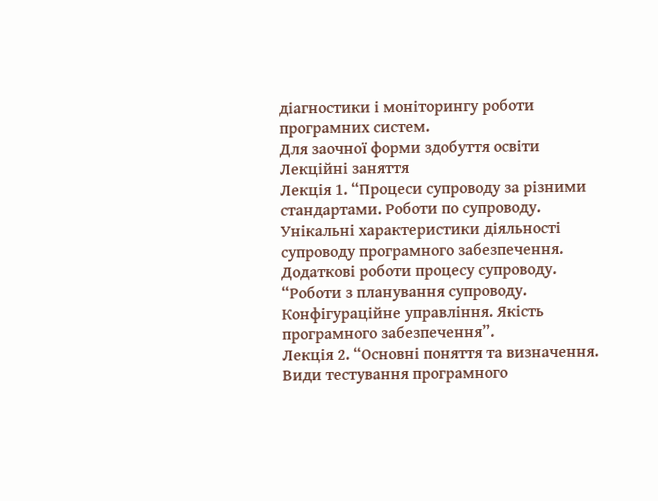діагностики і моніторингу роботи програмних систем.
Для заочної форми здобуття освіти
Лекційні заняття
Лекція 1. “Процеси супроводу за різними стандартами. Роботи по супроводу. Унікальні характеристики діяльності супроводу програмного забезпечення. Додаткові роботи процесу супроводу. “Роботи з планування супроводу. Конфігураційне управління. Якість програмного забезпечення”.
Лекція 2. “Основні поняття та визначення. Види тестування програмного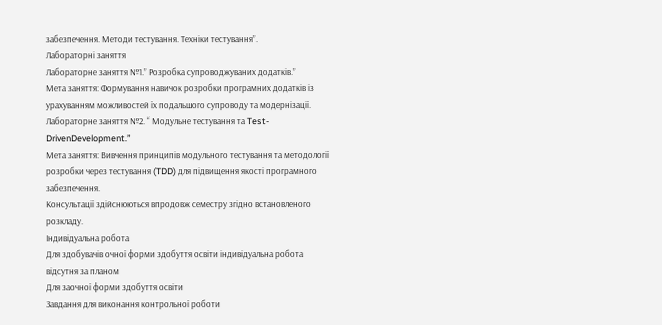забезпечення. Методи тестування. Техніки тестування”.
Лабораторні заняття
Лабораторне заняття №1.” Розробка супроводжуваних додатків.”
Мета заняття: Формування навичок розробки програмних додатків із урахуванням можливостей їх подальшого супроводу та модернізації.
Лабораторне заняття №2. “ Модульне тестування та Test-DrivenDevelopment.”
Мета заняття: Вивчення принципів модульного тестування та методології розробки через тестування (TDD) для підвищення якості програмного забезпечення.
Консультації здійснюються впродовж семестру згідно встановленого розкладу.
Індивідуальна робота
Для здобувачів очної форми здобуття освіти індивідуальна робота відсутня за планом
Для заочної форми здобуття освіти
Завдання для виконання контрольної роботи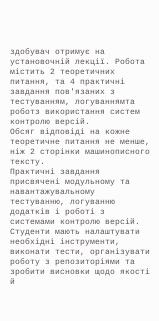здобувач отримує на установочній лекції. Робота містить 2 теоретичних питання, та 4 практичні завдання пов'язаних з тестуванням, логуваннямта роботз використання систем контролю версій.
Обсяг відповіді на кожне теоретичне питання не менше, ніж 2 сторінки машинописного тексту.
Практичні завдання присвячені модульному та навантажувальному тестуванню, логуванню додатків і роботі з системами контролю версій. Студенти мають налаштувати необхідні інструменти, виконати тести, організувати роботу з репозиторіями та зробити висновки щодо якості й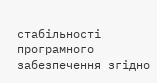стабільності програмного забезпечення згідно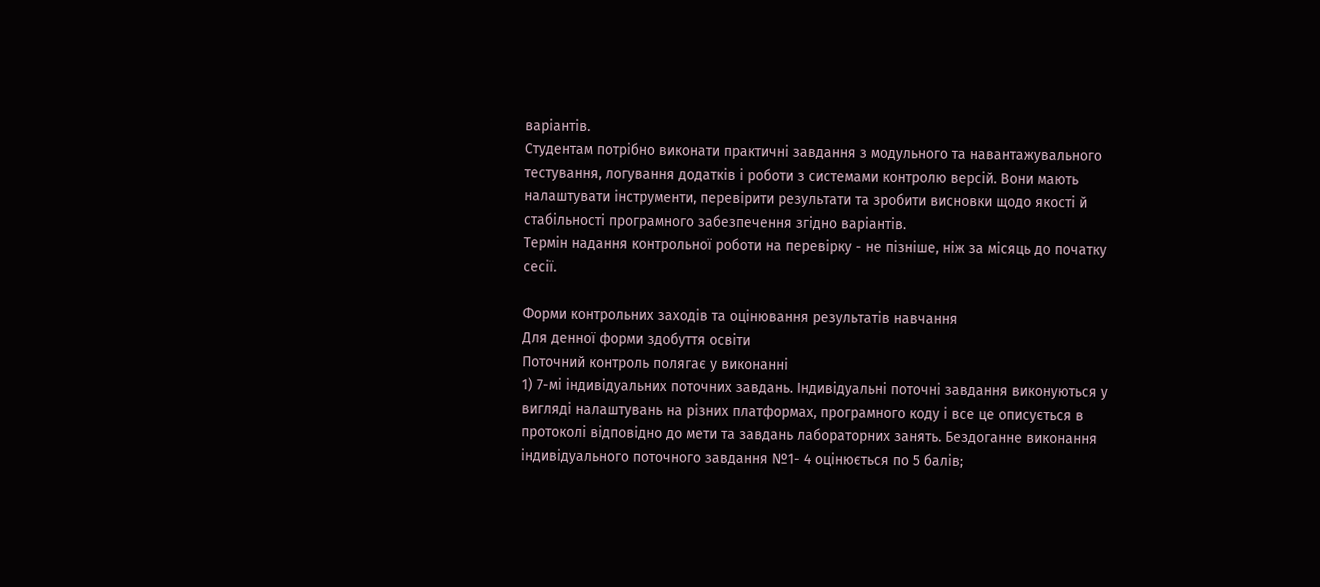варіантів.
Студентам потрібно виконати практичні завдання з модульного та навантажувального тестування, логування додатків і роботи з системами контролю версій. Вони мають налаштувати інструменти, перевірити результати та зробити висновки щодо якості й стабільності програмного забезпечення згідно варіантів.
Термін надання контрольної роботи на перевірку - не пізніше, ніж за місяць до початку сесії.

Форми контрольних заходів та оцінювання результатів навчання
Для денної форми здобуття освіти
Поточний контроль полягає у виконанні
1) 7-мі індивідуальних поточних завдань. Індивідуальні поточні завдання виконуються у вигляді налаштувань на різних платформах, програмного коду і все це описується в протоколі відповідно до мети та завдань лабораторних занять. Бездоганне виконання індивідуального поточного завдання №1- 4 оцінюється по 5 балів;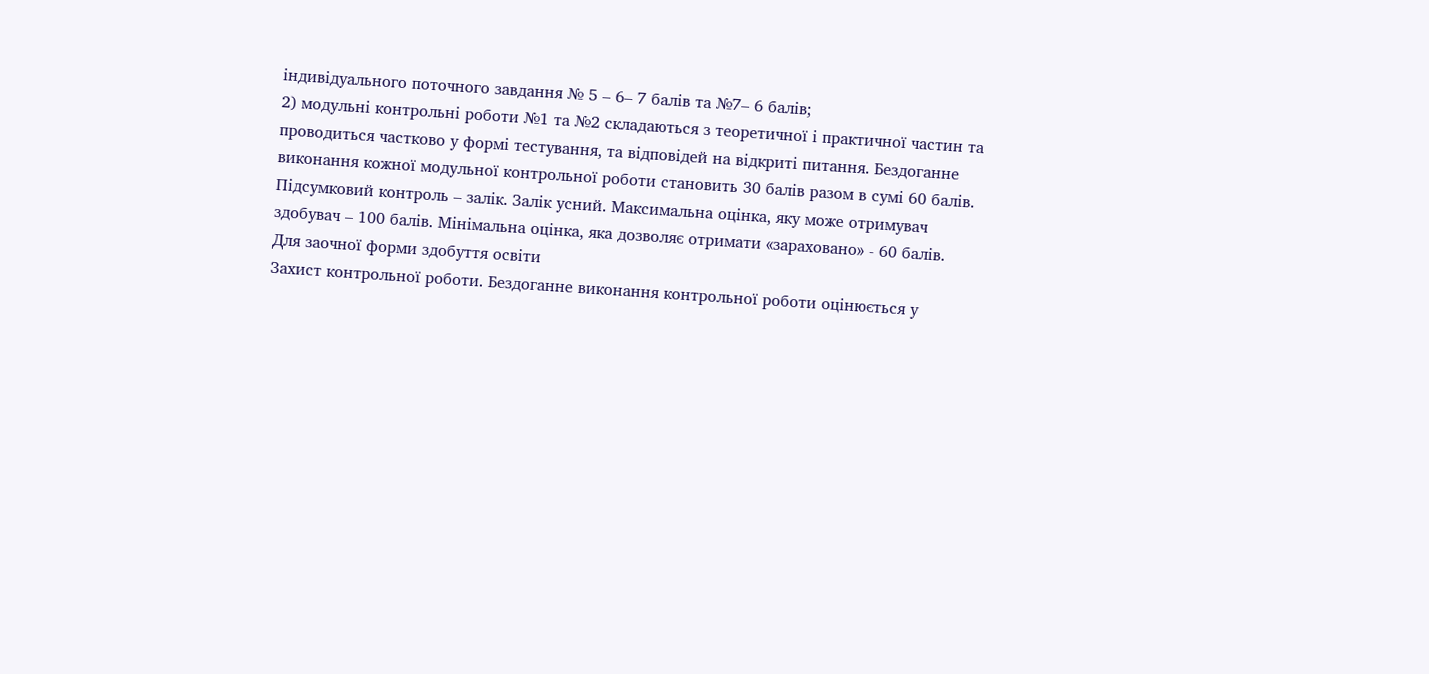індивідуального поточного завдання № 5 – 6– 7 балів та №7– 6 балів;
2) модульні контрольні роботи №1 та №2 складаються з теоретичної і практичної частин та проводиться частково у формі тестування, та відповідей на відкриті питання. Бездоганне виконання кожної модульної контрольної роботи становить 30 балів разом в сумі 60 балів.
Підсумковий контроль – залік. Залік усний. Максимальна оцінка, яку може отримувач здобувач – 100 балів. Мінімальна оцінка, яка дозволяє отримати «зараховано» - 60 балів.
Для заочної форми здобуття освіти
Захист контрольної роботи. Бездоганне виконання контрольної роботи оцінюється у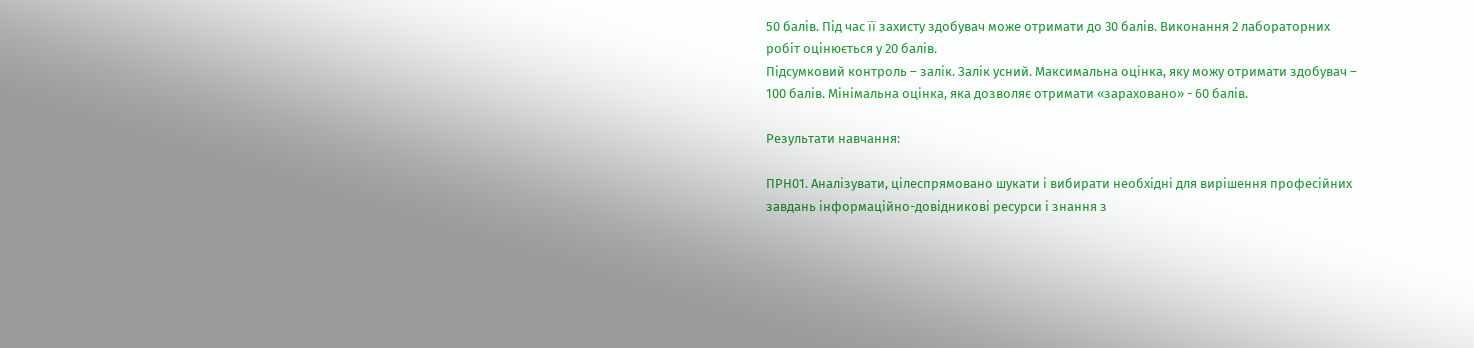50 балів. Під час її захисту здобувач може отримати до 30 балів. Виконання 2 лабораторних робіт оцінюється у 20 балів.
Підсумковий контроль – залік. Залік усний. Максимальна оцінка, яку можу отримати здобувач – 100 балів. Мінімальна оцінка, яка дозволяє отримати «зараховано» - 60 балів.

Результати навчання:

ПРН01. Аналізувати, цілеспрямовано шукати і вибирати необхідні для вирішення професійних завдань інформаційно-довідникові ресурси і знання з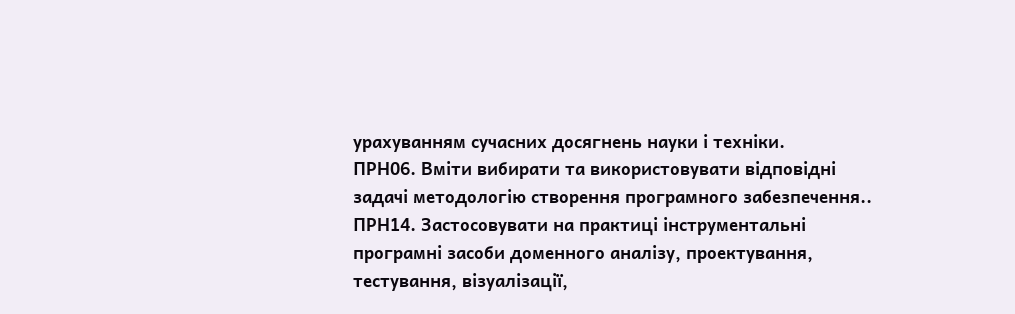урахуванням сучасних досягнень науки і техніки.
ПРН06. Вміти вибирати та використовувати відповідні задачі методологію створення програмного забезпечення..
ПРН14. Застосовувати на практиці інструментальні програмні засоби доменного аналізу, проектування, тестування, візуалізації,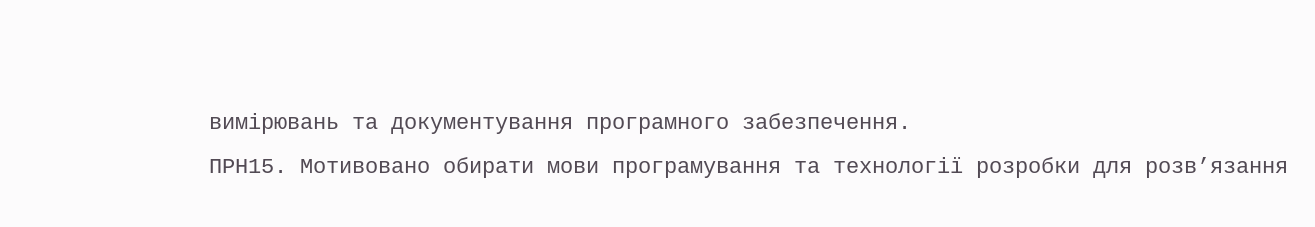вимірювань та документування програмного забезпечення.
ПРН15. Мотивовано обирати мови програмування та технології розробки для розв’язання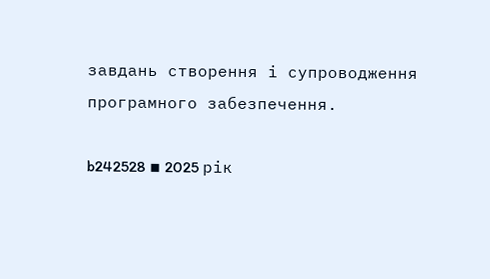завдань створення і супроводження програмного забезпечення.

b242528 ▪ 2025 рік